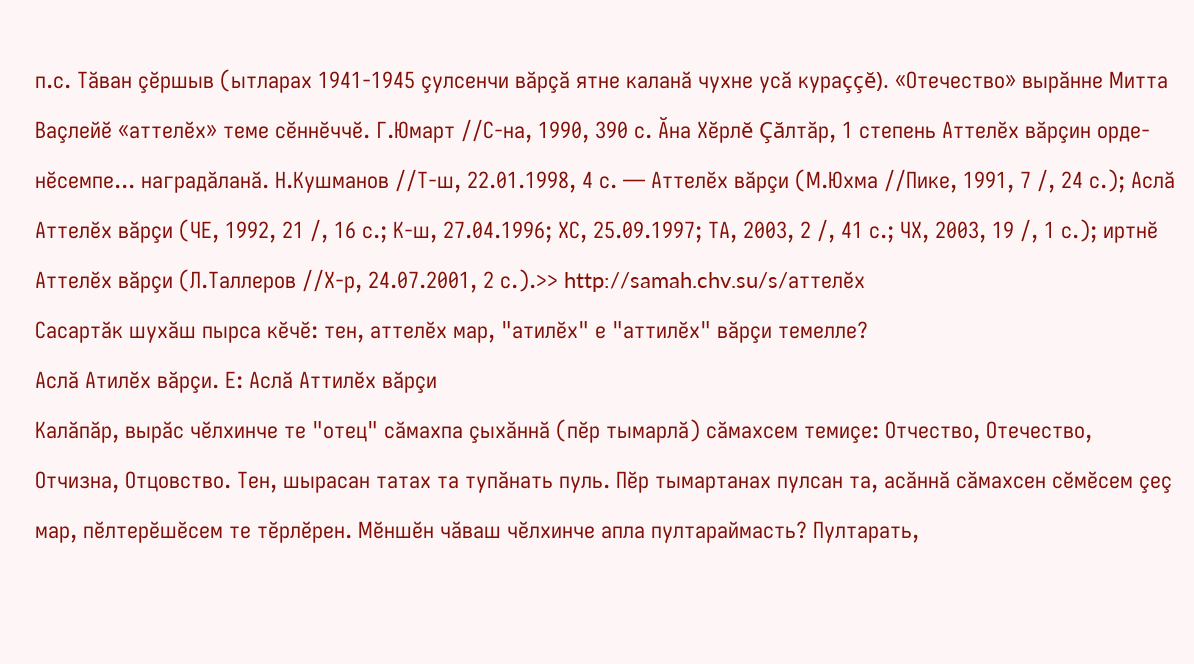п.с. Тăван çĕршыв (ытларах 1941-1945 çулсенчи вăрçă ятне каланă чухне усă кураççĕ). «Отечество» вырăнне Митта Ваçлейĕ «аттелĕх» теме сĕннĕччĕ. Г.Юмарт //С-на, 1990, 390 с. Ăна Хĕрлĕ Çăлтăр, 1 степень Аттелĕх вăрçин орде-нĕсемпе... наградăланă. Н.Кушманов //Т-ш, 22.01.1998, 4 с. — Аттелĕх вăрçи (М.Юхма //Пике, 1991, 7 /, 24 с.); Аслă Аттелĕх вăрçи (ЧЕ, 1992, 21 /, 16 с.; К-ш, 27.04.1996; ХС, 25.09.1997; ТА, 2003, 2 /, 41 с.; ЧХ, 2003, 19 /, 1 с.); иртнĕ Аттелĕх вăрçи (Л.Таллеров //Х-р, 24.07.2001, 2 с.).>> http://samah.chv.su/s/аттелĕх
Сасартăк шухăш пырса кĕчĕ: тен, аттелĕх мар, "атилĕх" е "аттилĕх" вăрçи темелле?
Аслă Атилĕх вăрçи. Е: Аслă Аттилĕх вăрçи
Калăпăр, вырăс чĕлхинче те "отец" сăмахпа çыхăннă (пĕр тымарлă) сăмахсем темиçе: Отчество, Отечество, Отчизна, Отцовство. Тен, шырасан татах та тупăнать пуль. Пĕр тымартанах пулсан та, асăннă сăмахсен сĕмĕсем çеç мар, пĕлтерĕшĕсем те тĕрлĕрен. Мĕншĕн чăваш чĕлхинче апла пултараймасть? Пултарать,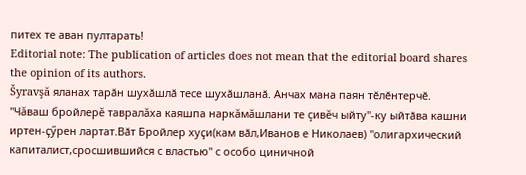питех те аван пултарать!
Editorial note: The publication of articles does not mean that the editorial board shares the opinion of its authors.
Šyravşă яланах тарӑн шухӑшлӑ тесе шухӑшланӑ. Анчах мана паян тӗлӗнтерчӗ. "Чăваш бройлерĕ тавралăха каяшпа наркăмăшлани те çивĕч ыйту"-ку ыйтӑва кашни иртен-ҫӳрен лартат.Вӑт Бройлер хуҫи(кам вӑл,Иванов е Николаев) "олигархический капиталист,сросшившийся с властью" с особо циничной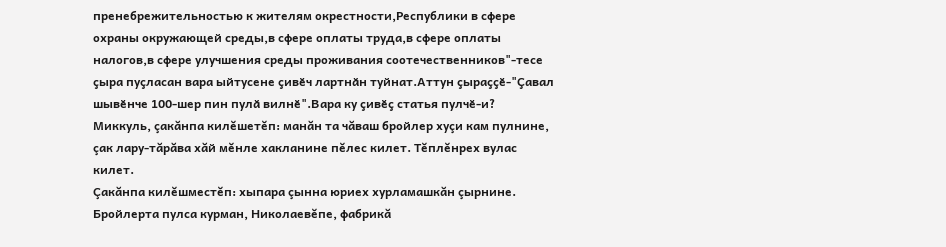пренебрежительностью к жителям окрестности,Республики в сфере охраны окружающей среды,в сфере оплаты труда,в сфере оплаты налогов,в сфере улучшения среды проживания соотечественников"-тесе ҫыра пуҫласан вара ыйтусене ҫивӗч лартнӑн туйнат.Аттун ҫыраҫҫӗ-"Ҫавал шывӗнче 100-шер пин пулӑ вилнӗ".Вара ку ҫивӗҫ статья пулчӗ-и?
Миккуль, çакăнпа килĕшетĕп: манăн та чăваш бройлер хуçи кам пулнине, çак лару-тăрăва хăй мĕнле хакланине пĕлес килет. Тĕплĕнрех вулас килет.
Çакăнпа килĕшместĕп: хыпара çынна юриех хурламашкăн çырнине.
Бройлерта пулса курман, Николаевĕпе, фабрикă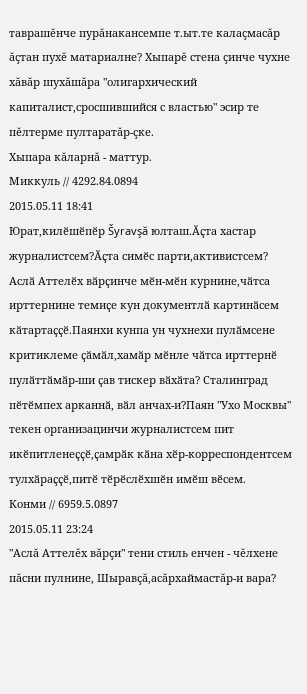таврашĕнче пурăнакансемпе т.ыт.те калаçмасăр ăçтан пухĕ матариалне? Xыпарĕ стена çинче чухне хăвăр шухăшăра "олигархический капиталист,сросшившийся с властью" эсир те пĕлтерме пултаратăр-çке.
Хыпара кăларнă - маттур.
Миккуль // 4292.84.0894
2015.05.11 18:41
Юрат,килӗшӗпӗр Šyravşă юлташ.Ӑҫта хастар журналистсем?Ӑҫта симӗс парти,активистсем?
Аслӑ Аттелӗх вӑрҫинче мӗн-мӗн курнине,чӑтса ирттернине темиҫе кун документлӑ картинӑсем кӑтартаҫҫӗ.Паянхи кунпа ун чухнехи пулӑмсене критиклеме ҫӑмӑл,хамӑр мӗнле чӑтса ирттернӗ пулӑттӑмӑр-ши ҫав тискер вӑхӑта? Сталинград пӗтӗмпех арканнӑ, вӑл анчах-и?Паян "Ухо Москвы" текен организацинчи журналистсем пит икӗпитленеҫҫӗ,ҫамрӑк кӑна хӗр-корреспондентсем тулхӑраҫҫӗ,питӗ тӗрӗслӗхшӗн имӗш вӗсем.
Конми // 6959.5.0897
2015.05.11 23:24
"Аслă Аттелĕх вăрçи" тени стиль енчен - чĕлхене пăсни пулнине, Шыравçă,асăрхаймастăр-и вара?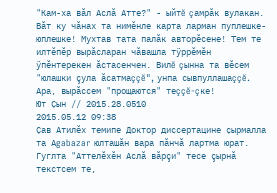"Кам-ха вăл Аслă Атте?" - ыйтĕ çамрăк вулакан. Вăт ку чăнах та нимĕнле карта ларман пуплешке-юплешке! Мухтав тата палăк авторĕсене! Тем те илтĕпĕр вырăсларан чăвашла тÿррĕмĕн ÿпĕнтерекен ăстасенчен. Вилĕ çынна та вĕсем "юлашки çула ăсатмаççĕ", унпа сывпуллашаççĕ. Ара, вырăссем "прощаются" теççĕ-çке!
Ют Ҫын // 2015.28.0510
2015.05.12 09:38
Ҫав Атилӗх темипе Доктор диссертацине ҫырмалла та Аgabazar юлташӑн вара пӑнчӑ лартма юрат.
Гуглта "Аттелĕхĕн Аслă вăрçи" тесе çырнă текстсем те,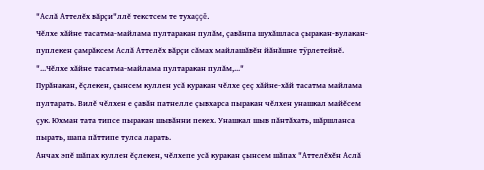"Аслă Аттелĕх вăрçи"ллĕ текстсем те тухаççĕ.
Чĕлхе хăйне тасатма-майлама пултаракан пулăм, çавăнпа шухăшласа çыракан-вулакан-пуплекен çамрăксем Аслă Аттелĕх вăрçи сăмах майлашăвĕн йăнăшне тÿрлетейнĕ.
"...Чĕлхе хăйне тасатма-майлама пултаракан пулăм,..."
Пурăнакан, ĕçлекен, çынсем куллен усă куракан чĕлхе çеç хăйне-хăй тасатма майлама пултарать. Вилĕ чĕлхен е çавăн патнелле çывхарса пыракан чĕлхен унашкал майĕсем çук. Юхман тата типсе пыракан шывăнни пекех. Унашкал шыв пăнтăхать, шăршланса пырать, шапа пăттипе тулса ларать.
Анчах эпĕ шăпах куллен ĕçлекен, чĕлхепе усă куракан çынсем шăпах "Аттелĕхĕн Аслă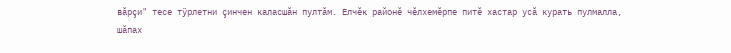вăрçи" тесе тÿрлетни çинчен каласшăн пултăм. Елчĕк районĕ чĕлхемĕрпе питĕ хастар усă курать пулмалла, шăпах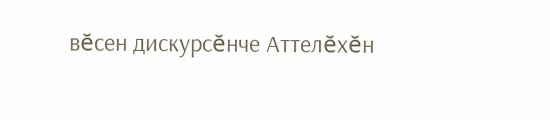вĕсен дискурсĕнче Аттелĕхĕн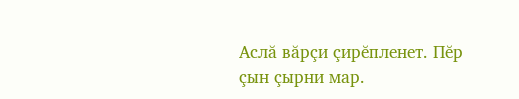Аслă вăрçи çирĕпленет. Пĕр çын çырни мар.